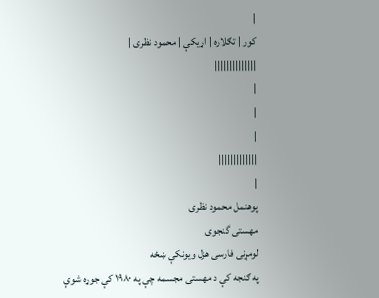|
کور | تګلاره | اړیکې | محمود نظری |
||||||||||||||
|
|
|
|||||||||||||
|
پوهنمل محمود نظری
مهستی گنجوی
لومړنی فارسی هزل ویونکې ښځه
په ګنجه کې د مهستی مجسمه چې په ۱۹۸۰ کې جوړه شوې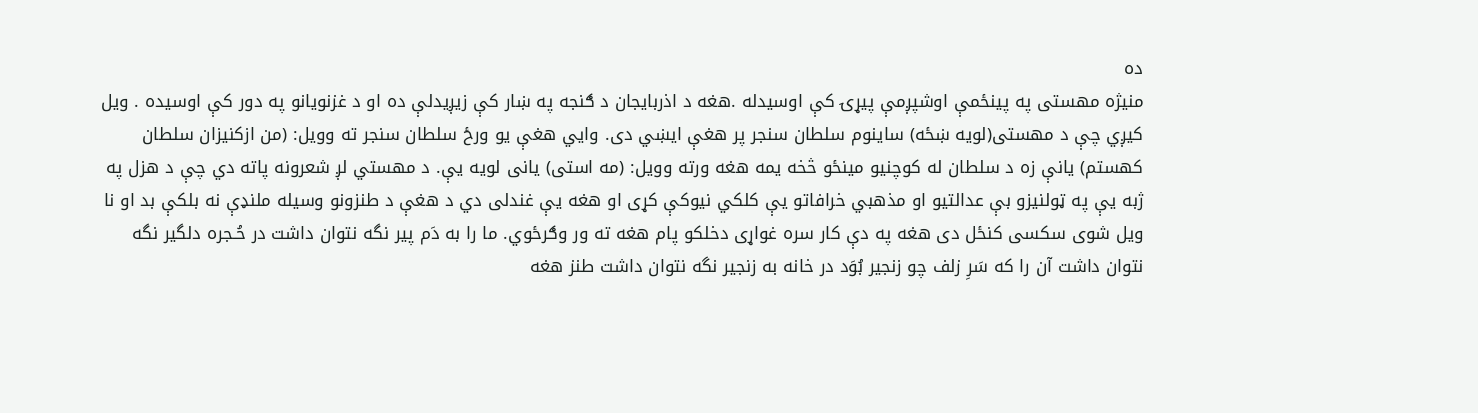ده
منیژه مهستی په پینځمې اوشپږمې پيړۍ کې اوسیدله .هغه د اذربایجان د ګنجه په ښار کې زیږیدلې ده او د غزنویانو په دور کې اوسیده . ویل کیږي چې د مهستی(لویه ښځه) ساینوم سلطان سنجر پر هغې ایښي دی. وایي هغې یو ورځ سلطان سنجر ته وویل: (من ازکنيزان سلطان کهستم) یانې زه د سلطان له کوچنیو مینځو څخه یمه هغه ورته وویل: (مه استی) یانی لویه يې. د مهستي لږ شعرونه پاته دي چې د هزل په ژبه یې په ټولنیزو بې عدالتیو او مذهبي خرافاتو یې کلکي نیوکې کړی او هغه یې غندلی دي د هغې د طنزونو وسیله ملنډې نه بلکې بد او نا ویل شوی سکسی کنځل دی هغه په دې کار سره غواړی دخلکو پام هغه ته ور وګرځوي. ما را به دَم پیر نگه نتوان داشت در حُـجره دلگیر نگه نتوان داشت آن را که سَرِ زلف چو زنجیر بُوَد در خانه به زنجیر نگه نتوان داشت طنز هغه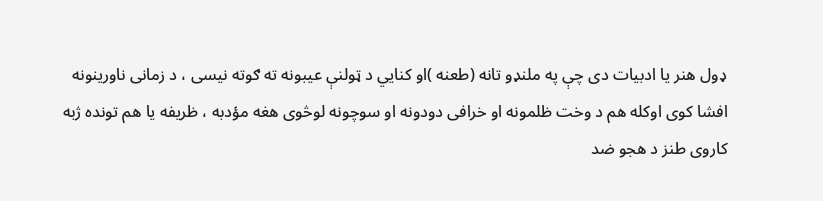ډول هنر یا ادبیات دی چې په ملنډو تانه (طعنه )او کنایي د ټولنې عیبونه ته ګوته نیسی ، د زمانی ناورینونه افشا کوی اوکله هم د وخت ظلمونه او خرافی دودونه او سوچونه لوڅوی هغه مؤدبه ، ظریفه یا هم تونده ژبه کاروی طنز د هجو ضد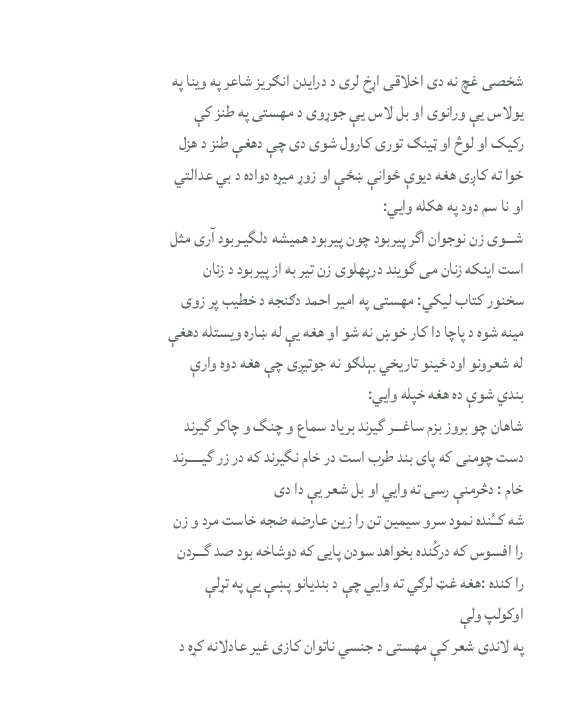شخصی غچ نه دی اخلاقی اړخ لری د درایدن انګریز شاعر په وینا په یولاس یې ورانوی او بل لاس یې جوړوی د مهستی په طنز کې رکیک او لوڅ او ټینګ توری کارول شوی دی چې دهغې طنز د هزل خوا ته کاږی هغه دیوې ځوانې ښځې او زوړ میړه دواده د بي عدالتي او نا سم دود په هکله وایي:
شـــوی زن نوجوان اگر پيربود چون پيربود هميشه دلگيـربود آری مثل است اينکه زنان می گويند درپهلوی زن تير به از پيربود د زنان سخنور کتاب لیکي: مهستی په امیر احمد دګنجه د خطیب پر زوی مینه شوه د پاچا دا کار خوښ نه شو او هغه يې له ښاره ویستله دهغې له شعرونو اود ځینو تاریخي بېلګو نه جوتيږی چې هغه دوه وارې بندي شوې ده هغه خپله وایي:
شاهان چو بروز بزم ساغـــر گيرند برياد سماع و چنگ و چاکر گيرند دست چومنی که پای بند طرب است در خام نگيرند که در زر گيـــــرند خام : دڅرمنې رسۍ ته وایي او بل شعر يې دا دی
شه کــُنده نمود سرو سيمين تن را زين عارضه ضجه خاست مرد و زن را افسوس که درکُنده بخواهد سودن پايی که دوشاخه بود صد گـــردن را کنده :هغه غټ لرګي ته وایي چې د بندیانو پښې يې په تړلې اوکولپ ولې
په لاندی شعر کې مهستی د جنسي ناتوان کازی غیر عادلانه کړه د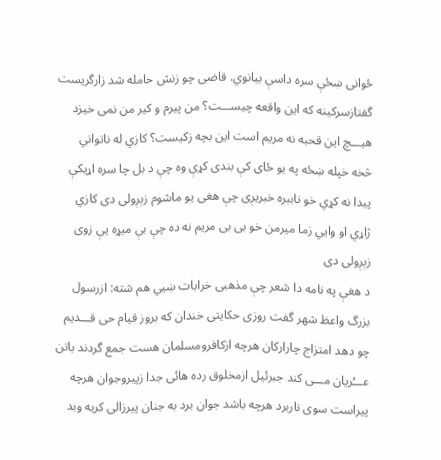ځوانی ښځې سره داسې بیانوي. قاضی چو زنش حامله شد زارگريست گفتازسرکينه که اين واقعه چيســـت؟ من پيرم و کير من نمی خيزد هيـــچ اين قحبه نه مريم است اين بچه زکيست؟ کازي له ناتواني څخه خپله ښځه په یو ځای کې بندی کړې وه چې د بل چا سره اړیکې پیدا نه کړي خو ناببره خبریږی چې هغی یو ماشوم زېږولی دی کازي ژاړي او وایي زما میرمن خو بی بی مریم نه ده چې بې میړه يې زوی زېږولی دی
د هغې په نامه دا شعر چې مذهبی خرابات ښيي هم شته: ازرسول بزرگ واعظ شهر گفت روزی حکايتی خندان که بروز قيام حی قـــديم چو دهد امتزاج چارارکان هرچه ازکافرومسلمان هست جمع گردند باتن عـــُريان مـــی کند جبرئيل ازمخلوق رده هائی جدا زپيروجوان هرچه پيراست سوی ناربرد هرچه باشد جوان برد به جنان پيرزالی کريه وبد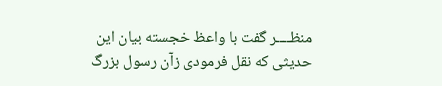منظــــر گفت با واعظ خجسته بيان اين حديثی که نقل فرمودی زآن رسول بزرگ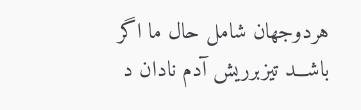هردوجهان شامل حال ما اگر باشـــد تيزبرريش آدم نادان د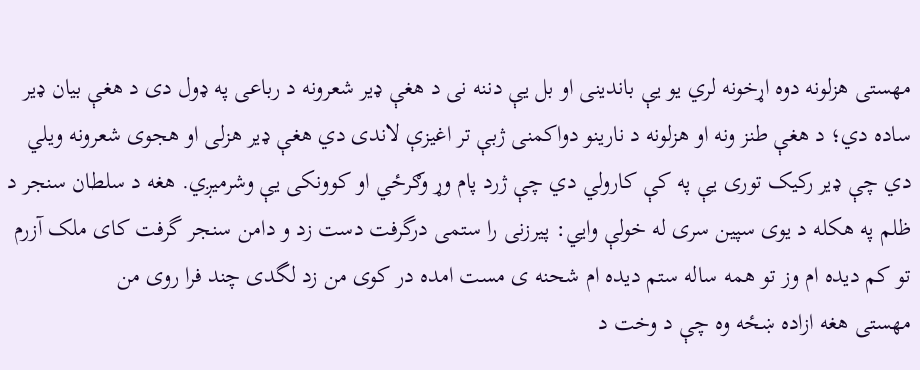مهستی هزلونه دوه اړخونه لري یو يې باندینی او بل يې دننه نی د هغې ډیر شعرونه د رباعی په ډول دی د هغې بیان ډیر ساده دي؛ د هغې طنز ونه او هزلونه د نارینو دواکمنی ژبې تر اغیزې لاندی دي هغې ډیر هزلی او هجوی شعرونه ویلي دي چې ډیر رکیک توری يې په کې کارولي دي چې ژرد پام وړ وګرځي او کوونکی يې وشرمیږي. هغه د سلطان سنجر د ظلم په هکله د یوی سپین سری له خولې وایي: پیرزنی را ستمی درگرفت دست زد و دامن سنجر گرفت کای ملک آزرم تو کم دیده ام وز تو همه ساله ستم دیده ام شحنه ی مست امده در کوی من زد لگدی چند فرا روی من
مهستی هغه ازاده ښځه وه چې د وخت د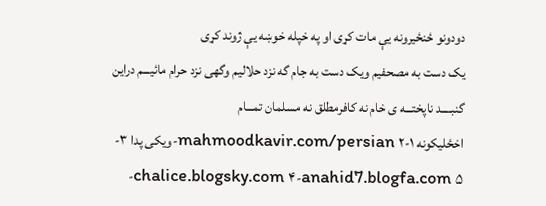دودونو ځنځیرونه يې مات کړی او په خپله خوښه يې ژوند کړی
يک دست به مصحفيم ويک دست به جام گه نزد حلاليم وگهی نزد حرام مائيـــم دراين گنبــــد ناپختـــه ی خام نه کافرمطلق نه مسلمان تمـــام
اخځلیکونه ۱-mahmoodkavir.com/persian ۲-ویکی پدا ۳-chalice.blogsky.com ۴-anahid7.blogfa.com ۵-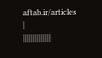aftab.ir/articles
|
||||||||||||||